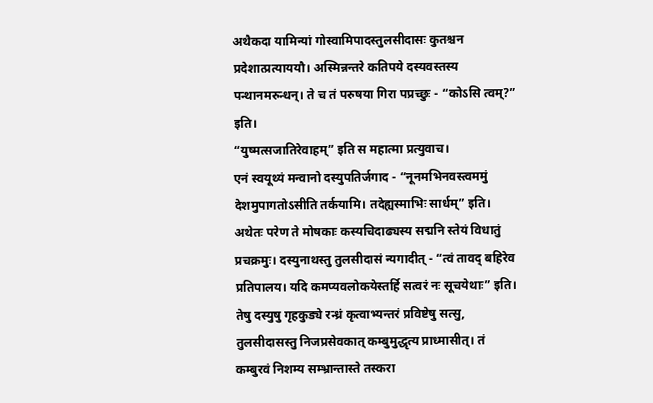अथैकदा यामिन्यां गोस्वामिपादस्तुलसीदासः कुतश्चन प्रदेशात्प्रत्याययौ। अस्मिन्नन्तरे कतिपये दस्यवस्तस्य पन्थानमरुन्धन्। ते च तं परुषया गिरा पप्रच्छुः - “कोऽसि त्वम्?” इति।
“युष्मत्सजातिरेवाहम्” इति स महात्मा प्रत्युवाच।
एनं स्वयूथ्यं मन्वानो दस्युपतिर्जगाद - “नूनमभिनवस्त्वममुं देशमुपागतोऽसीति तर्कयामि। तदेह्यस्माभिः सार्धम्” इति।
अथेतः परेण ते मोषकाः कस्यचिदाढ्यस्य सद्मनि स्तेयं विधातुं प्रचक्रमुः। दस्युनाथस्तु तुलसीदासं न्यगादीत् - “त्वं तावद् बहिरेव प्रतिपालय। यदि कमप्यवलोकयेस्तर्हि सत्वरं नः सूचयेथाः” इति।
तेषु दस्युषु गृहकुड्ये रन्ध्रं कृत्वाभ्यन्तरं प्रविष्टेषु सत्सु, तुलसीदासस्तु निजप्रसेवकात् कम्बुमुद्धृत्य प्राध्मासीत्। तं कम्बुरवं निशम्य सम्भ्रान्तास्ते तस्करा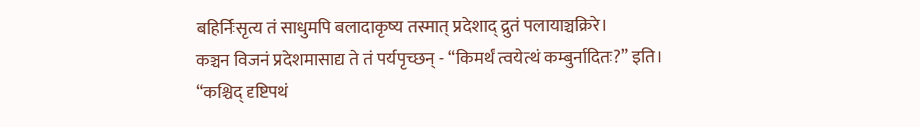बहिर्निःसृत्य तं साधुमपि बलादाकृष्य तस्मात् प्रदेशाद् द्रुतं पलायाञ्चक्रिरे।
कञ्चन विजनं प्रदेशमासाद्य ते तं पर्यपृच्छन् - “किमर्थं त्वयेत्थं कम्बुर्नादितः?” इति।
“कश्चिद् दृष्टिपथं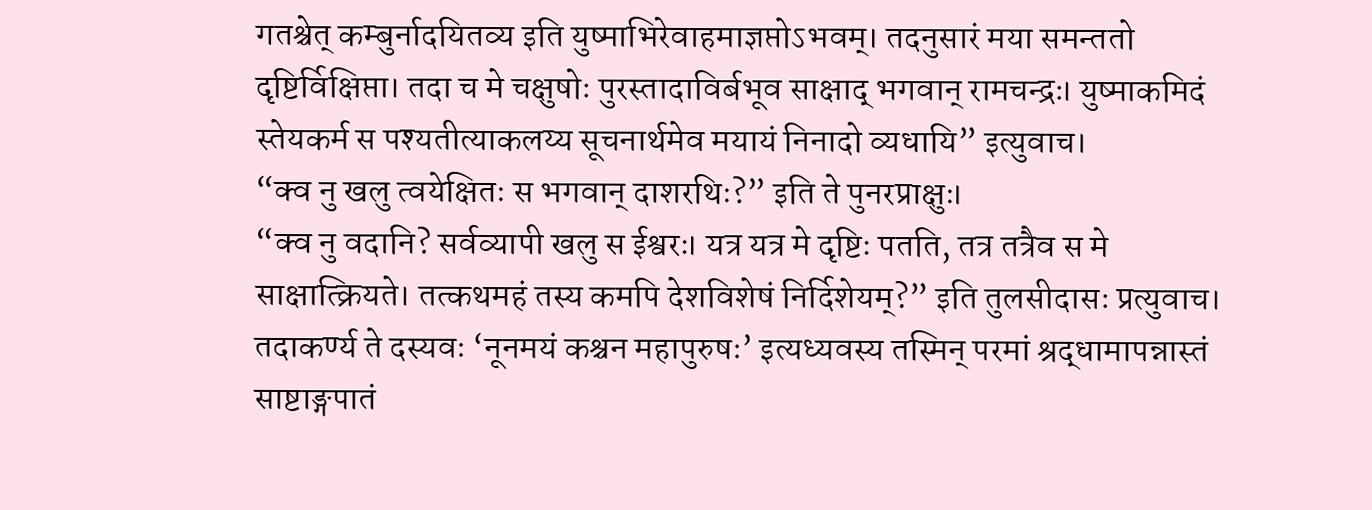गतश्चेत् कम्बुर्नादयितव्य इति युष्माभिरेवाहमाज्ञप्तोऽभवम्। तदनुसारं मया समन्ततो दृष्टिर्विक्षिप्ता। तदा च मे चक्षुषोः पुरस्तादाविर्बभूव साक्षाद् भगवान् रामचन्द्रः। युष्माकमिदं स्तेयकर्म स पश्यतीत्याकलय्य सूचनार्थमेव मयायं निनादो व्यधायि” इत्युवाच।
“क्व नु खलु त्वयेक्षितः स भगवान् दाशरथिः?” इति ते पुनरप्राक्षुः।
“क्व नु वदानि? सर्वव्यापी खलु स ईश्वरः। यत्र यत्र मे दृष्टिः पतति, तत्र तत्रैव स मे साक्षात्क्रियते। तत्कथमहं तस्य कमपि देशविशेषं निर्दिशेयम्?” इति तुलसीदासः प्रत्युवाच।
तदाकर्ण्य ते दस्यवः ‘नूनमयं कश्चन महापुरुषः’ इत्यध्यवस्य तस्मिन् परमां श्रद्धामापन्नास्तं साष्टाङ्गपातं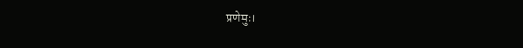प्रणेमुः।